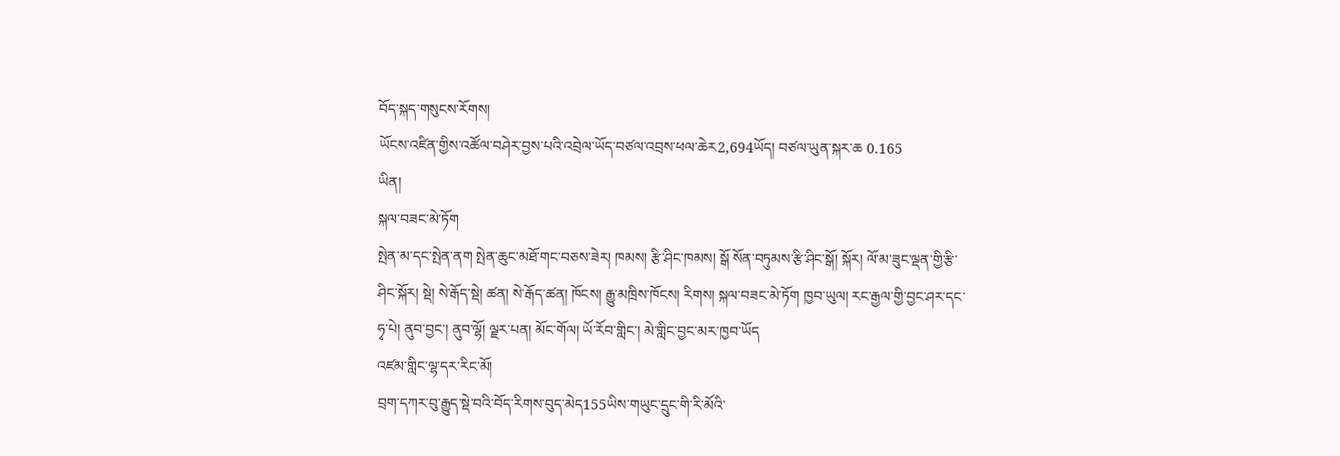བོད་སྐད་གསུངས་རོགས།
ཡོངས་འཛིན་གྱིས་འཚོལ་བཤེར་བྱས་པའི་འབྲེལ་ཡོད་བཙལ་འབྲས་ཕལ་ཆེར2,694ཡོད། བཙལ་ཡུན་སྐར་ཆ 0.165
ཡིན།
སྐལ་བཟང་མེ་ཏོག
སྤེན་མ་དང་སྤེན་ནག སྤེན་ཆུང་མཐོ་གང་བཅས་ཟེར། ཁམས། རྩི་ཤིང་ཁམས། སྒོ སོན་བཏུམས་རྩི་ཤིང་སྒོ། སྐོར། ལོ་མ་ཟུང་ལྡན་གྱི་རྩི་ཤིང་སྐོར། སྡེ། སེ་རྒོད་སྡེ། ཚན། སེ་རྒོད་ཚན། ཁོངས། རྒྱུ་མཁྲིས་ཁོངས། རིགས། སྐལ་བཟང་མེ་ཏོག ཁྱབ་ཡུལ། རང་རྒྱལ་གྱི་བྱང་ཤར་དང་ཧྭ་པེ། ནུབ་བྱང་། ནུབ་ལྷོ། ལྗར་པན། མོང་གོལ། ཡོ་རོབ་གླིང་། མེ་གླིང་བྱང་མར་ཁྱབ་ཡོད
འཛམ་གླིང་ལྷ་དར་རིང་མོ།
བྲག་དཀར་བུ་རྒྱུད་སྡེ་བའི་བོད་རིགས་བུད་མེད155ཡིས་གཡུང་དྲུང་གི་རི་མོའི་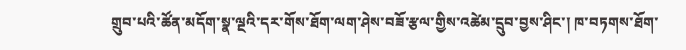གྲུབ་པའི་ཚོན་མདོག་སྣ་ལྔའི་དར་གོས་ཐོག་ལག་ཤེས་བཟོ་རྩལ་གྱིས་འཚེམ་དྲུབ་བྱས་ཤིང་། ཁ་བཏགས་ཐོག་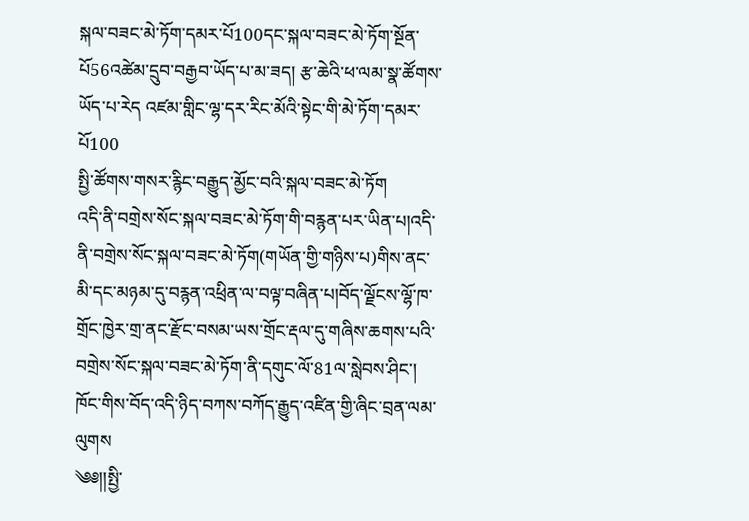སྐལ་བཟང་མེ་ཏོག་དམར་པོ100དང་སྐལ་བཟང་མེ་ཏོག་སྔོན་པོ56འཚེམ་དྲུབ་བརྒྱབ་ཡོད་པ་མ་ཟད། རྩ་ཆེའི་ཕ་ལམ་སྣ་ཚོགས་ཡོད་པ་རེད འཛམ་གླིང་ལྷ་དར་རིང་མོའི་སྟེང་གི་མེ་ཏོག་དམར་པོ100
སྤྱི་ཚོགས་གསར་རྙིང་བརྒྱུད་མྱོང་བའི་སྐལ་བཟང་མེ་ཏོག
འདི་ནི་བགྲེས་སོང་སྐལ་བཟང་མེ་ཏོག་གི་བརྙན་པར་ཡིན་པ།འདི་ནི་བགྲེས་སོང་སྐལ་བཟང་མེ་ཏོག(གཡོན་གྱི་གཉིས་པ)གིས་ནང་མི་དང་མཉམ་དུ་བརྙན་འཕྲིན་ལ་བལྟ་བཞིན་པ།བོད་ལྗོངས་ལྷོ་ཁ་གྲོང་ཁྱེར་གྲ་ནང་རྫོང་བསམ་ཡས་གྲོང་རྡལ་དུ་གཞིས་ཆགས་པའི་བགྲེས་སོང་སྐལ་བཟང་མེ་ཏོག་ནི་དགུང་ལོ་81ལ་སླེབས་ཤིང་། ཁོང་གིས་བོད་འདི་ཉིད་བཀས་བཀོད་རྒྱུད་འཛིན་གྱི་ཞིང་བྲན་ལམ་ལུགས
༄༅།།སྤྱི་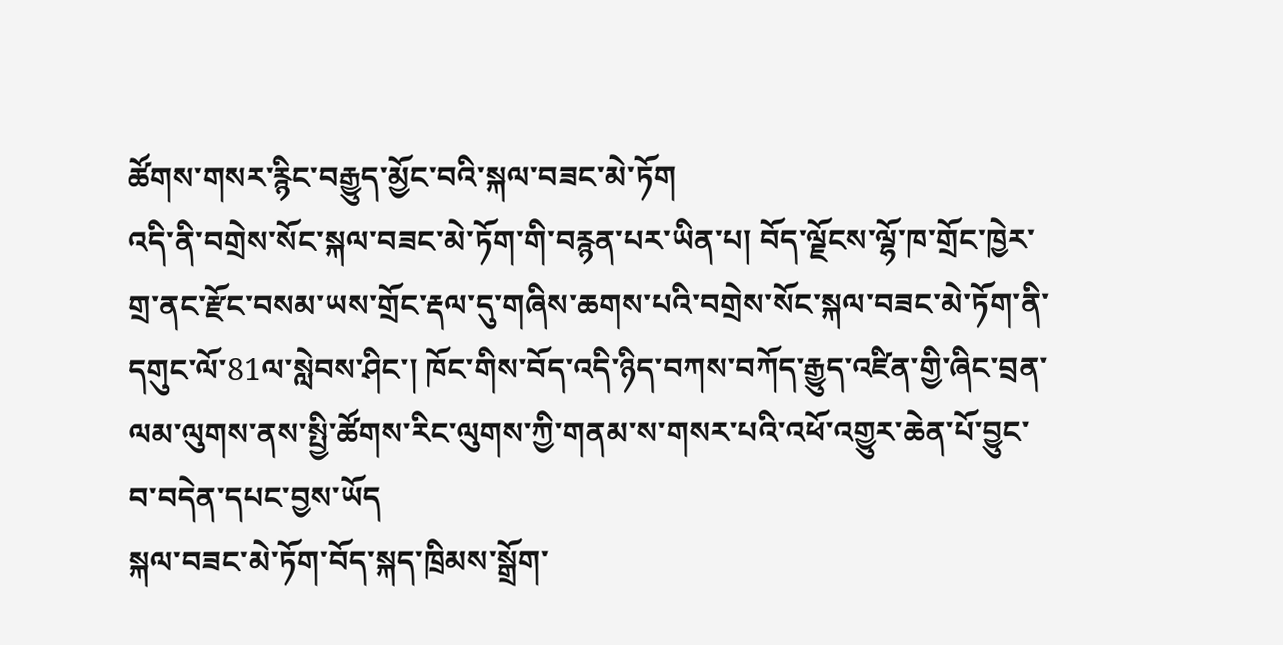ཚོགས་གསར་རྙིང་བརྒྱུད་མྱོང་བའི་སྐལ་བཟང་མེ་ཏོག
འདི་ནི་བགྲེས་སོང་སྐལ་བཟང་མེ་ཏོག་གི་བརྙན་པར་ཡིན་པ། བོད་ལྗོངས་ལྷོ་ཁ་གྲོང་ཁྱེར་གྲ་ནང་རྫོང་བསམ་ཡས་གྲོང་རྡལ་དུ་གཞིས་ཆགས་པའི་བགྲེས་སོང་སྐལ་བཟང་མེ་ཏོག་ནི་དགུང་ལོ་81ལ་སླེབས་ཤིང་། ཁོང་གིས་བོད་འདི་ཉིད་བཀས་བཀོད་རྒྱུད་འཛིན་གྱི་ཞིང་བྲན་ལམ་ལུགས་ནས་སྤྱི་ཚོགས་རིང་ལུགས་ཀྱི་གནམ་ས་གསར་པའི་འཕོ་འགྱུར་ཆེན་པོ་བྱུང་བ་བདེན་དཔང་བྱས་ཡོད
སྐལ་བཟང་མེ་ཏོག་བོད་སྐད་ཁྲིམས་སྒྲོག་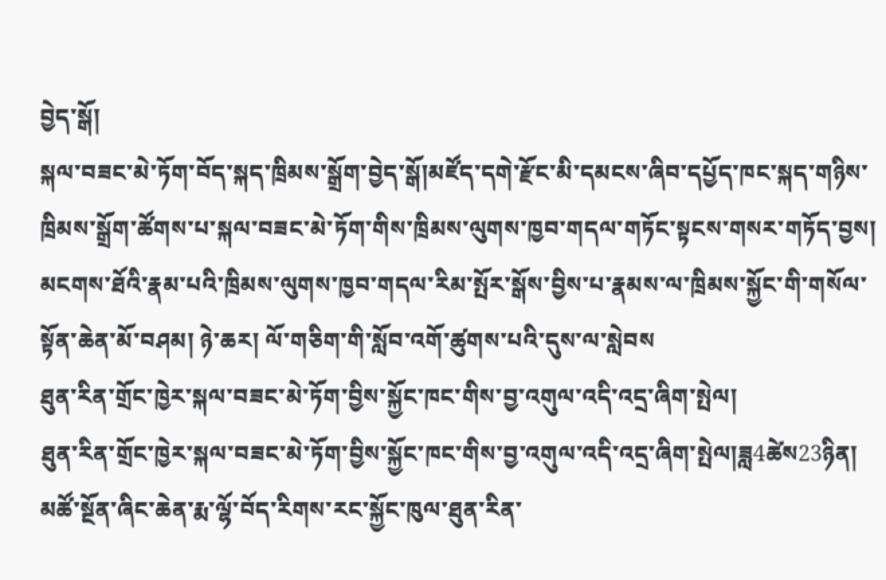བྱེད་སྒོ།
སྐལ་བཟང་མེ་ཏོག་བོད་སྐད་ཁྲིམས་སྒྲོག་བྱེད་སྒོ།མཛོད་དགེ་རྫོང་མི་དམངས་ཞིབ་དཔྱོད་ཁང་སྐད་གཉིས་ཁྲིམས་སྒྲོག་ཚོགས་པ་སྐལ་བཟང་མེ་ཏོག་གིས་ཁྲིམས་ལུགས་ཁྱབ་གདལ་གཏོང་སྟངས་གསར་གཏོད་བྱས། མངགས་ཐོའི་རྣམ་པའི་ཁྲིམས་ལུགས་ཁྱབ་གདལ་རིམ་སྤོར་སྒོས་བྱིས་པ་རྣམས་ལ་ཁྲིམས་སྐྱོང་གི་གསོལ་སྟོན་ཆེན་མོ་བཤམ། ཉེ་ཆར། ལོ་གཅིག་གི་སློབ་འགོ་ཚུགས་པའི་དུས་ལ་སླེབས
ཐུན་རིན་གྲོང་ཁྱེར་སྐལ་བཟང་མེ་ཏོག་བྱིས་སྐྱོང་ཁང་གིས་བྱ་འགུལ་འདི་འདྲ་ཞིག་སྤེལ།
ཐུན་རིན་གྲོང་ཁྱེར་སྐལ་བཟང་མེ་ཏོག་བྱིས་སྐྱོང་ཁང་གིས་བྱ་འགུལ་འདི་འདྲ་ཞིག་སྤེལ།ཟླ4ཚེས23ཉིན། མཚོ་སྔོན་ཞིང་ཆེན་རྨ་ལྷོ་བོད་རིགས་རང་སྐྱོང་ཁུལ་ཐུན་རིན་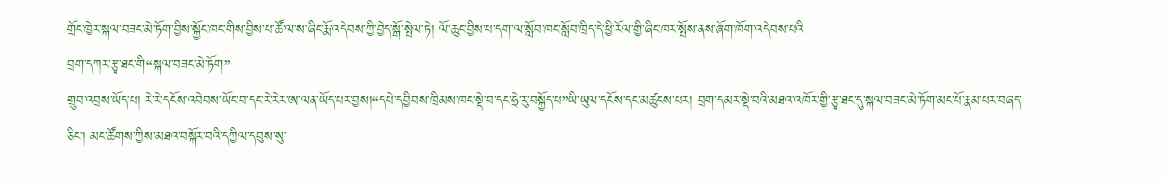གྲོང་ཁྱེར་སྐལ་བཟང་མེ་ཏོག་བྱིས་སྐྱོང་ཁང་གིས་བྱིས་པ་ཚོ་ལ་ས་ཞིང་རྨོ་འདེབས་ཀྱི་བྱེད་སྒོ་སྤེལ་ཏེ། ལོ་ཆུང་བྱིས་པ་དག་ལ་སློབ་ཁང་སློབ་ཁྲིད་དེ་ཕྱི་རོལ་གྱི་ཞིང་ཁར་སྤོས་ནས་ཞོག་ཁོག་འདེབས་པའི
བྲག་དཀར་རྩྭ་ཐང་གི“སྐལ་བཟང་མེ་ཏོག”
གྲུབ་འབྲས་ཡོད་པ། རེ་རེ་དངོས་འབེབས་ཡོང་བ་དང་རེ་རེར་ཨ་ལན་ཡོད་པར་བྱས།“དཔེ་དབྱིབས་ཁྲིམས་ཁང་སྡེ་བ་དང་ཧྲེ་རུ་བསྐྱོད་པ”ཡི་ཡུལ་དངོས་དང་མཚུངས་པར། བྲག་དམར་སྡེ་བའི་མཐའ་འཁོར་གྱི་རྩྭ་ཐང་དུ་སྐལ་བཟང་མེ་ཏོག་མང་པོ་རྣམ་པར་བཞད་ཅིང་། མང་ཚོགས་ཀྱིས་མཐའ་བསྐོར་བའི་དཀྱིལ་དབུས་སུ་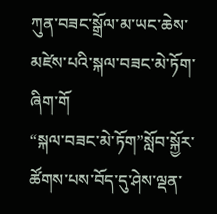ཀུན་བཟང་སྒྲོལ་མ་ཡང་ཆེས་མཛེས་པའི་སྐལ་བཟང་མེ་ཏོག་ཞིག་གོ
“སྐལ་བཟང་མེ་ཏོག”སློབ་སྐྱོར་ཚོགས་པས་བོད་དུ་ཤེས་ལྡན་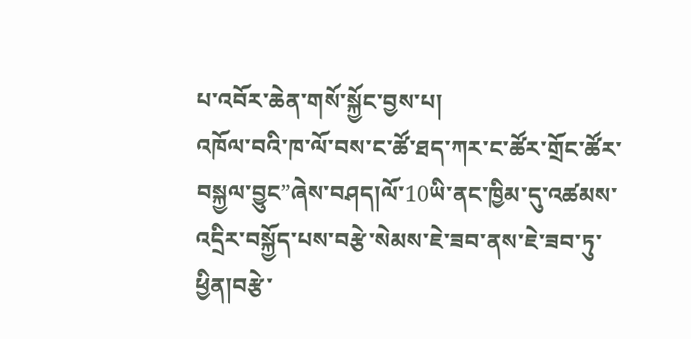པ་འབོར་ཆེན་གསོ་སྐྱོང་བྱས་པ།
འཁོལ་བའི་ཁ་ལོ་བས་ང་ཚོ་ཐད་ཀར་ང་ཚོར་གྲོང་ཚོར་བསྐྱལ་བྱུང”ཞེས་བཤད།ལོ་10ཡི་ནང་ཁྱིམ་དུ་འཚམས་འདྲིར་བསྐྱོད་པས་བརྩེ་སེམས་ཇེ་ཟབ་ནས་ཇེ་ཟབ་ཏུ་ཕྱིན།བརྩེ་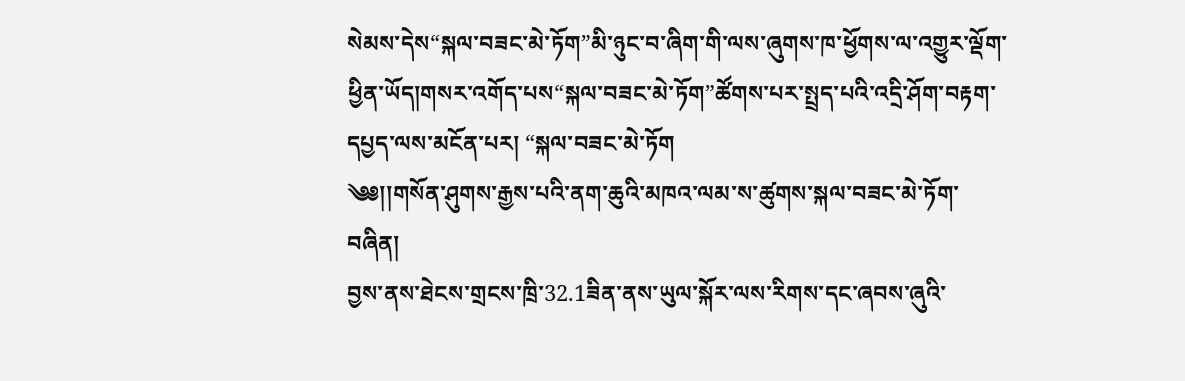སེམས་དེས“སྐལ་བཟང་མེ་ཏོག”མི་ཉུང་བ་ཞིག་གི་ལས་ཞུགས་ཁ་ཕྱོགས་ལ་འགྱུར་ལྡོག་ཕྱིན་ཡོད།གསར་འགོད་པས“སྐལ་བཟང་མེ་ཏོག”ཚོགས་པར་སྤྲད་པའི་འདྲི་ཤོག་བརྟག་དཔྱད་ལས་མངོན་པར། “སྐལ་བཟང་མེ་ཏོག
༄༅།།གསོན་ཤུགས་རྒྱས་པའི་ནག་ཆུའི་མཁའ་ལམ་ས་ཚུགས་སྐལ་བཟང་མེ་ཏོག་བཞིན།
བྱས་ནས་ཐེངས་གྲངས་ཁྲི་32.1ཟིན་ནས་ཡུལ་སྐོར་ལས་རིགས་དང་ཞབས་ཞུའི་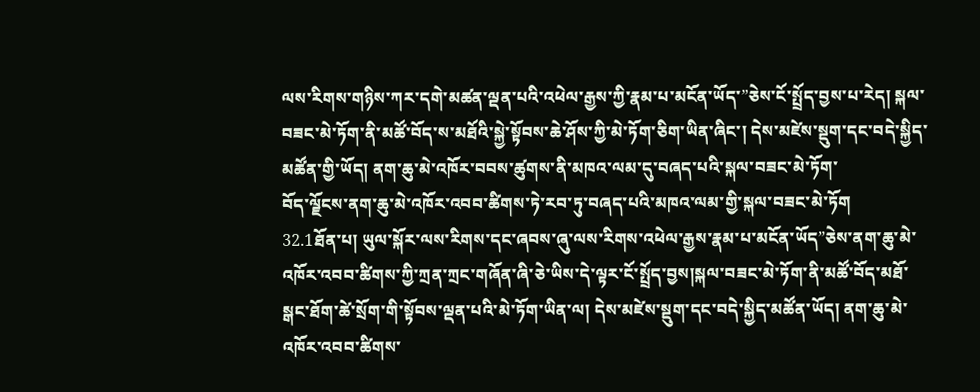ལས་རིགས་གཉིས་ཀར་དགེ་མཚན་ལྡན་པའི་འཕེལ་རྒྱས་ཀྱི་རྣམ་པ་མངོན་ཡོད་”ཅེས་ངོ་སྤྲོད་བྱས་པ་རེད། སྐལ་བཟང་མེ་ཏོག་ནི་མཚོ་བོད་ས་མཐོའི་སྐྱེ་སྟོབས་ཆེ་ཤོས་ཀྱི་མེ་ཏོག་ཅིག་ཡིན་ཞིང་། དེས་མཛེས་སྡུག་དང་བདེ་སྐྱིད་མཚོན་གྱི་ཡོད། ནག་ཆུ་མེ་འཁོར་བབས་ཚུགས་ནི་མཁའ་ལམ་དུ་བཞད་པའི་སྐལ་བཟང་མེ་ཏོག་
བོད་ལྗོངས་ནག་ཆུ་མེ་འཁོར་འབབ་ཚིགས་ཏེ་རབ་ཏུ་བཞད་པའི་མཁའ་ལམ་གྱི་སྐལ་བཟང་མེ་ཏོག
32.1ཐོན་པ། ཡུལ་སྐོར་ལས་རིགས་དང་ཞབས་ཞུ་ལས་རིགས་འཕེལ་རྒྱས་རྣམ་པ་མངོན་ཡོད”ཅེས་ནག་ཆུ་མེ་འཁོར་འབབ་ཚིགས་ཀྱི་ཀྲན་ཀྲང་གཞོན་ཞི་ཅེ་ཡིས་དེ་ལྟར་ངོ་སྤྲོད་བྱས།སྐལ་བཟང་མེ་ཏོག་ནི་མཚོ་བོད་མཐོ་སྒང་ཐོག་ཚེ་སྲོག་གི་སྟོབས་ལྡན་པའི་མེ་ཏོག་ཡིན་ལ། དེས་མཛེས་སྡུག་དང་བདེ་སྐྱིད་མཚོན་ཡོད། ནག་ཆུ་མེ་འཁོར་འབབ་ཚིགས་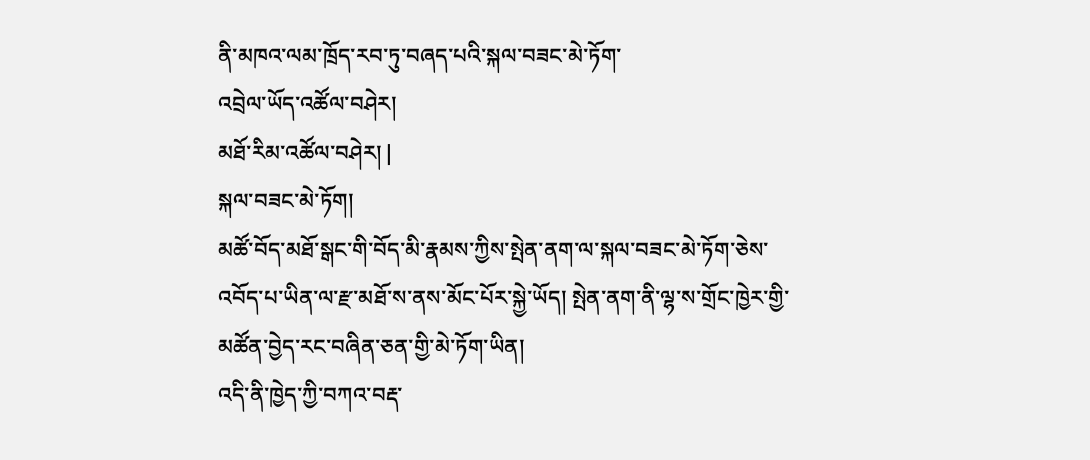ནི་མཁའ་ལམ་ཁྲོད་རབ་ཏུ་བཞད་པའི་སྐལ་བཟང་མེ་ཏོག་
འབྲེལ་ཡོད་འཚོལ་བཤེར།
མཐོ་རིམ་འཚོལ་བཤེར། |
སྐལ་བཟང་མེ་ཏོག།
མཚོ་བོད་མཐོ་སྒང་གི་བོད་མི་རྣམས་ཀྱིས་སྤེན་ནག་ལ་སྐལ་བཟང་མེ་ཏོག་ཅེས་འབོད་པ་ཡིན་ལ་རྫ་མཐོ་ས་ནས་མོང་པོར་སྐྱེ་ཡོད། སྤེན་ནག་ནི་ལྷ་ས་གྲོང་ཁྱེར་གྱི་མཚོན་བྱེད་རང་བཞིན་ཅན་གྱི་མེ་ཏོག་ཡིན།
འདི་ནི་ཁྱེད་ཀྱི་བཀའ་བརྡ་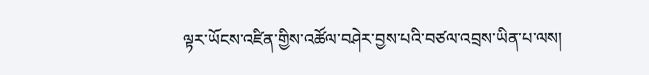ལྟར་ཡོངས་འཛིན་གྱིས་འཚོལ་བཤེར་བྱས་པའི་བཙལ་འབྲས་ཡིན་པ་ལས།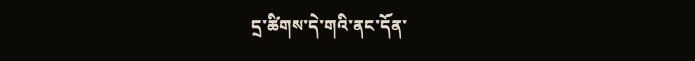དྲ་ཚིགས་དེ་གའི་ནང་དོན་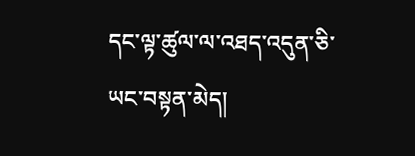དང་ལྟ་ཚུལ་ལ་འཐད་འདུན་ཅི་ཡང་བསྟན་མེད།